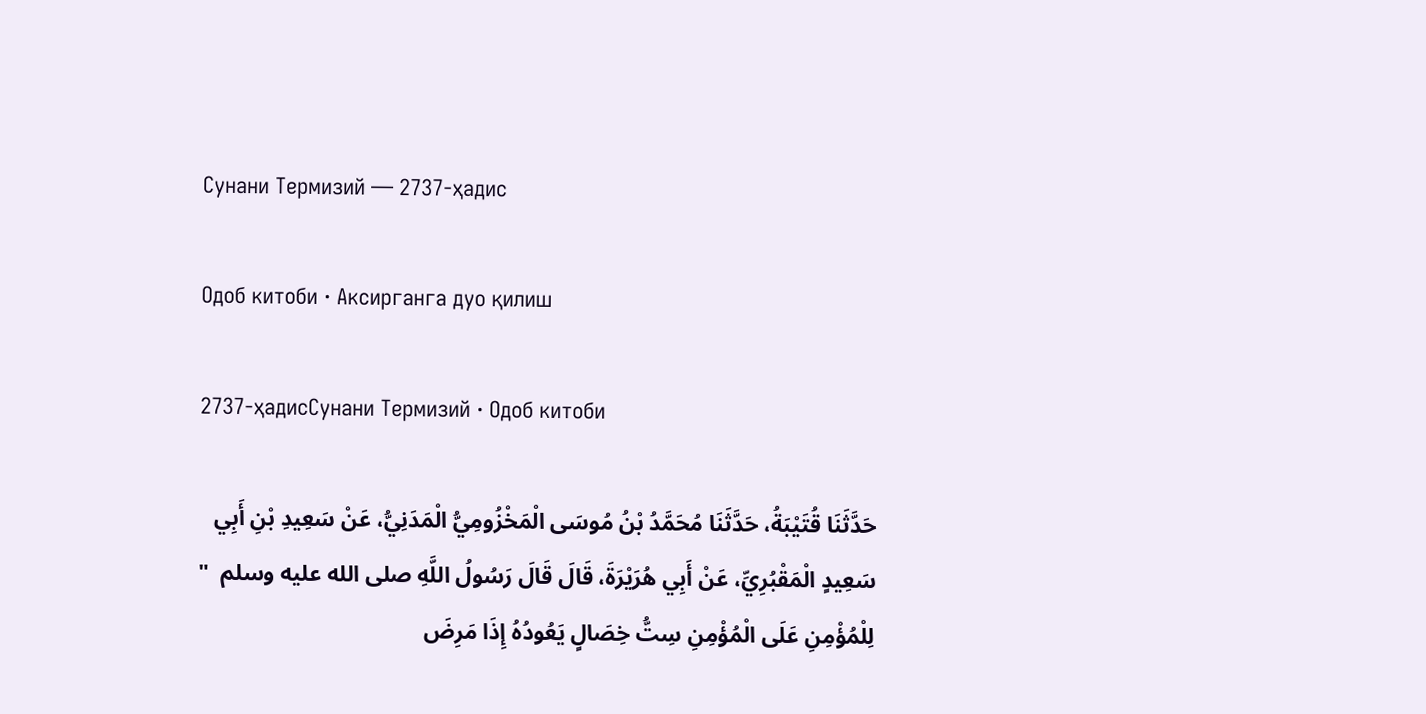Сунани Термизий — 2737-ҳадис

Одоб китоби · Аксирганга дуо қилиш

2737-ҳадисСунани Термизий · Одоб китоби

حَدَّثَنَا قُتَيْبَةُ، حَدَّثَنَا مُحَمَّدُ بْنُ مُوسَى الْمَخْزُومِيُّ الْمَدَنِيُّ، عَنْ سَعِيدِ بْنِ أَبِي سَعِيدٍ الْمَقْبُرِيِّ، عَنْ أَبِي هُرَيْرَةَ، قَالَ قَالَ رَسُولُ اللَّهِ صلى الله عليه وسلم  " لِلْمُؤْمِنِ عَلَى الْمُؤْمِنِ سِتُّ خِصَالٍ يَعُودُهُ إِذَا مَرِضَ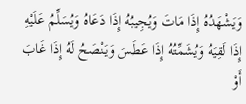وَيَشْهَدُهُ إِذَا مَاتَ وَيُجِيبُهُ إِذَا دَعَاهُ وَيُسَلِّمُ عَلَيْهِ إِذَا لَقِيَهُ وَيُشَمِّتُهُ إِذَا عَطَسَ وَيَنْصَحُ لَهُ إِذَا غَابَ أَوْ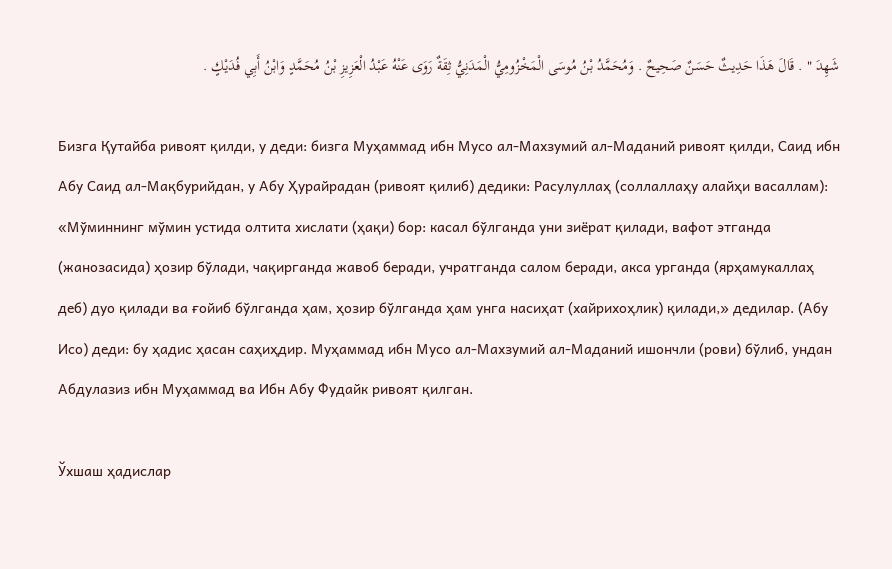شَهِدَ " . قَالَ هَذَا حَدِيثٌ حَسَنٌ صَحِيحٌ . وَمُحَمَّدُ بْنُ مُوسَى الْمَخْزُومِيُّ الْمَدَنِيُّ ثِقَةٌ رَوَى عَنْهُ عَبْدُ الْعَزِيزِ بْنُ مُحَمَّدٍ وَابْنُ أَبِي فُدَيْكٍ .

Бизга Қутайба ривоят қилди, у деди: бизга Муҳаммад ибн Мусо ал-Махзумий ал-Маданий ривоят қилди, Саид ибн Абу Саид ал-Мақбурийдан, у Абу Ҳурайрадан (ривоят қилиб) дедики: Расулуллаҳ (соллаллаҳу алайҳи васаллам): «Мўминнинг мўмин устида олтита хислати (ҳақи) бор: касал бўлганда уни зиёрат қилади, вафот этганда (жанозасида) ҳозир бўлади, чақирганда жавоб беради, учратганда салом беради, акса урганда (ярҳамукаллаҳ деб) дуо қилади ва ғойиб бўлганда ҳам, ҳозир бўлганда ҳам унга насиҳат (хайрихоҳлик) қилади,» дедилар. (Абу Исо) деди: бу ҳадис ҳасан саҳиҳдир. Муҳаммад ибн Мусо ал-Махзумий ал-Маданий ишончли (рови) бўлиб, ундан Абдулазиз ибн Муҳаммад ва Ибн Абу Фудайк ривоят қилган.

Ўхшаш ҳадислар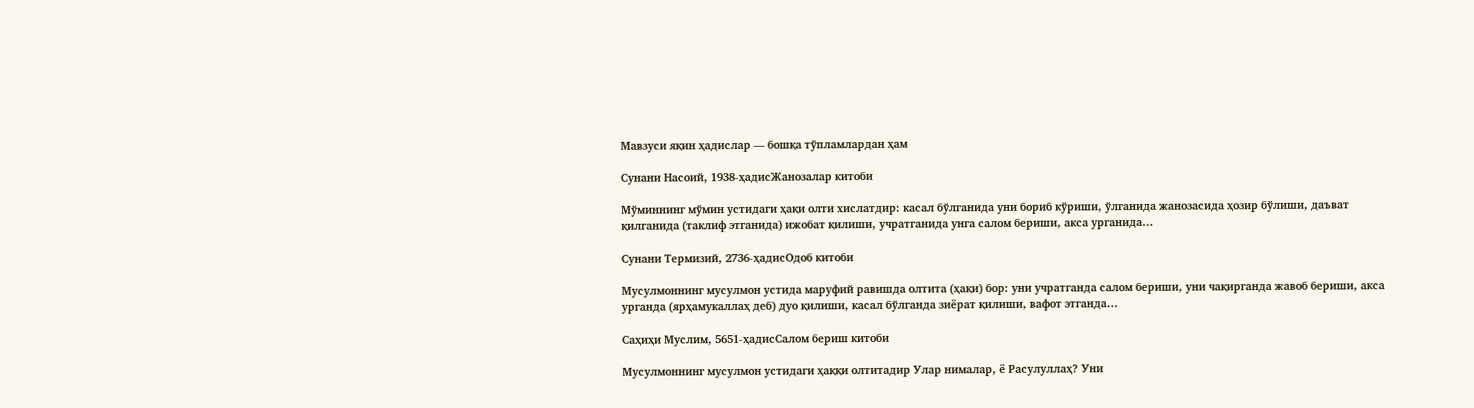Мавзуси яқин ҳадислар — бошқа тўпламлардан ҳам

Сунани Насоий, 1938-ҳадисЖанозалар китоби

Мўминнинг мўмин устидаги ҳақи олти хислатдир: касал бўлганида уни бориб кўриши, ўлганида жанозасида ҳозир бўлиши, даъват қилганида (таклиф этганида) ижобат қилиши, учратганида унга салом бериши, акса урганида…

Сунани Термизий, 2736-ҳадисОдоб китоби

Мусулмоннинг мусулмон устида маруфий равишда олтита (ҳақи) бор: уни учратганда салом бериши, уни чақирганда жавоб бериши, акса урганда (ярҳамукаллаҳ деб) дуо қилиши, касал бўлганда зиёрат қилиши, вафот этганда…

Саҳиҳи Муслим, 5651-ҳадисСалом бериш китоби

Мусулмоннинг мусулмон устидаги ҳаққи олтитадир Улар нималар, ё Расулуллаҳ? Уни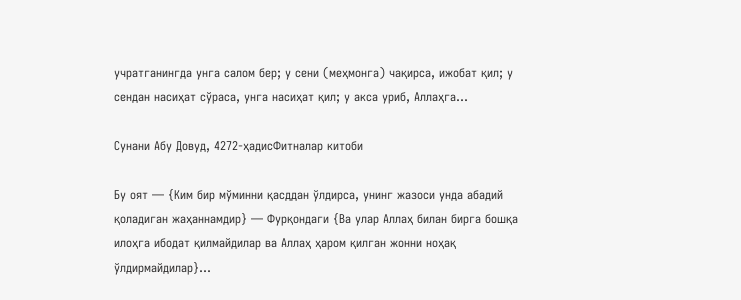учратганингда унга салом бер; у сени (меҳмонга) чақирса, ижобат қил; у сендан насиҳат сўраса, унга насиҳат қил; у акса уриб, Аллаҳга…

Сунани Абу Довуд, 4272-ҳадисФитналар китоби

Бу оят — {Ким бир мўминни қасддан ўлдирса, унинг жазоси унда абадий қоладиган жаҳаннамдир} — Фурқондаги {Ва улар Аллаҳ билан бирга бошқа илоҳга ибодат қилмайдилар ва Аллаҳ ҳаром қилган жонни ноҳақ ўлдирмайдилар}…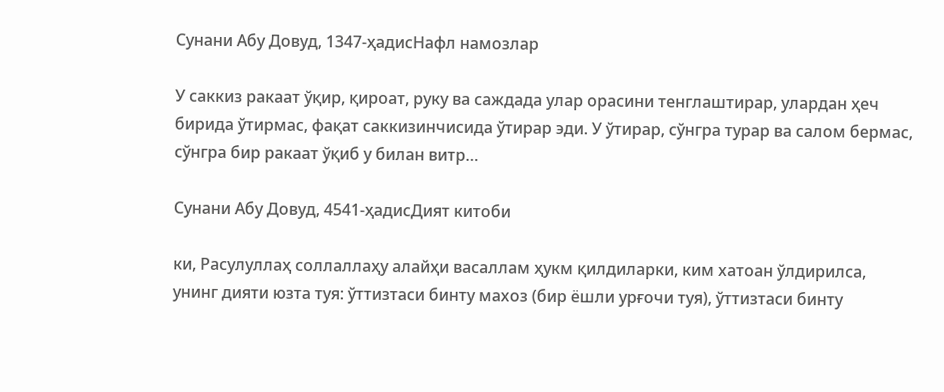Сунани Абу Довуд, 1347-ҳадисНафл намозлар

У саккиз ракаат ўқир, қироат, руку ва саждада улар орасини тенглаштирар, улардан ҳеч бирида ўтирмас, фақат саккизинчисида ўтирар эди. У ўтирар, сўнгра турар ва салом бермас, сўнгра бир ракаат ўқиб у билан витр…

Сунани Абу Довуд, 4541-ҳадисДият китоби

ки, Расулуллаҳ соллаллаҳу алайҳи васаллам ҳукм қилдиларки, ким хатоан ўлдирилса, унинг дияти юзта туя: ўттизтаси бинту махоз (бир ёшли урғочи туя), ўттизтаси бинту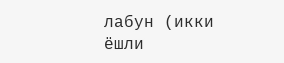лабун (икки ёшли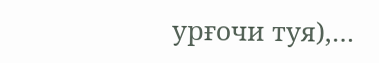урғочи туя),…